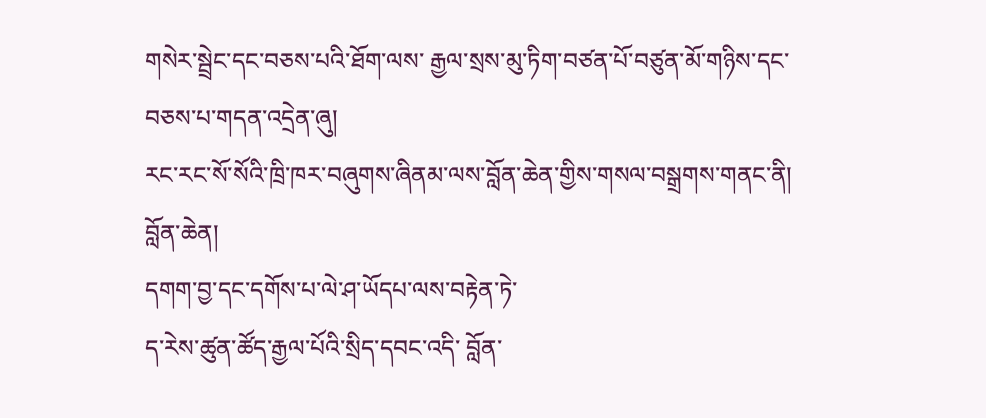གསེར་སྦྲེང་དང་བཅས་པའི་ཐོག་ལས་ རྒྱལ་སྲས་མུ་ཏིག་བཙན་པོ་བཙུན་མོ་གཉིས་དང་བཅས་པ་གདན་འདྲེན་ཞུ།
རང་རང་སོ་སོའི་ཁྲི་ཁར་བཞུགས་ཞིནམ་ལས་བློན་ཆེན་གྱིས་གསལ་བསྒྲགས་གནང་ནི།
བློན་ཆེན།
དགག་བྱ་དང་དགོས་པ་ལེ་ཤ་ཡོདཔ་ལས་བརྟེན་ཏེ་
ད་རེས་ཚུན་ཚོད་རྒྱལ་པོའི་སྲིད་དབང་འདི་ བློན་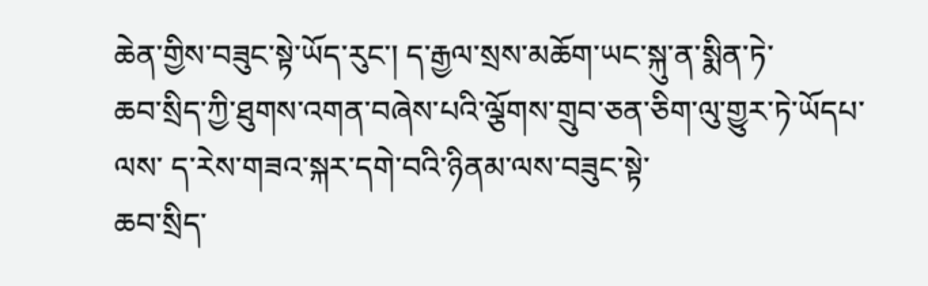ཆེན་གྱིས་བཟུང་སྟེ་ཡོད་རུང་། ད་རྒྱལ་སྲས་མཆོག་ཡང་སྐུ་ན་སྨིན་ཏེ་
ཆབ་སྲིད་ཀྱི་ཐུགས་འགན་བཞེས་པའི་ལྕོགས་གྲུབ་ཅན་ཅིག་ལུ་གྱུར་ཏེ་ཡོདཔ་ལས་ ད་རེས་གཟའ་སྐར་དགེ་བའི་ཉིནམ་ལས་བཟུང་སྟེ་
ཆབ་སྲིད་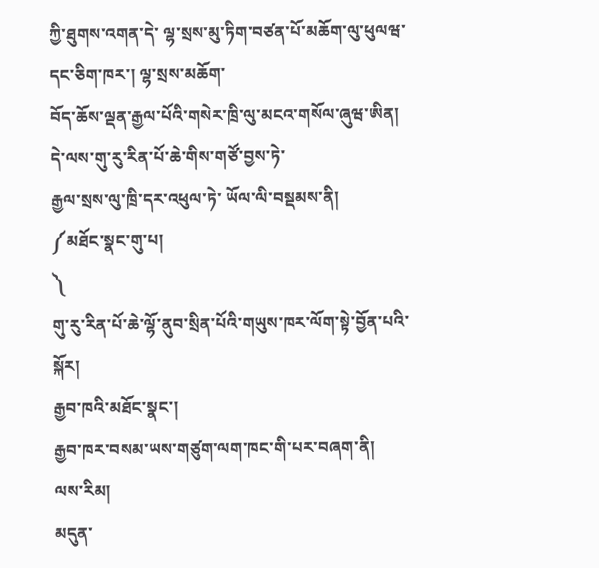ཀྱི་ཐུགས་འགན་དེ་ ལྷ་སྲས་མུ་ཏིག་བཙན་པོ་མཆོག་ལུ་ཕུལཝ་དང་ཅིག་ཁར་། ལྷ་སྲས་མཆོག་
བོད་ཆོས་ལྡན་རྒྱལ་པོའི་གསེར་ཁྲི་ལུ་མངའ་གསོལ་ཞུཝ་ཨིན།
དེ་ལས་གུ་རུ་རིན་པོ་ཆེ་གིས་གཙོ་བྱས་ཏེ་
རྒྱལ་སྲས་ལུ་ཁྲི་དར་འཕུལ་ཏེ་ ཡོལ་ལི་བསྡམས་ནི།
༼མཐོང་སྣང་གུ་པ།
༽
གུ་རུ་རིན་པོ་ཆེ་ལྷོ་ནུབ་སྲིན་པོའི་གཡུས་ཁར་ལོག་སྟེ་བྱོན་པའི་སྐོར།
རྒྱབ་ཁའི་མཐོང་སྣང་།
རྒྱབ་ཁར་བསམ་ཡས་གཙུག་ལག་ཁང་གི་པར་བཞག་ནི།
ལས་རིམ།
མདུན་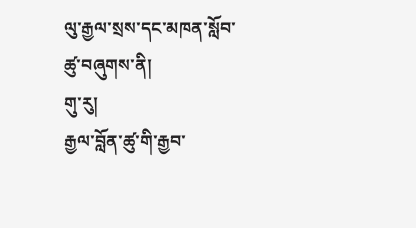ལུ་རྒྱལ་སྲས་དང་མཁན་སློབ་ཚུ་བཞུགས་ནི།
གུ་རུ།
རྒྱལ་བློན་ཚུ་གི་རྒྱབ་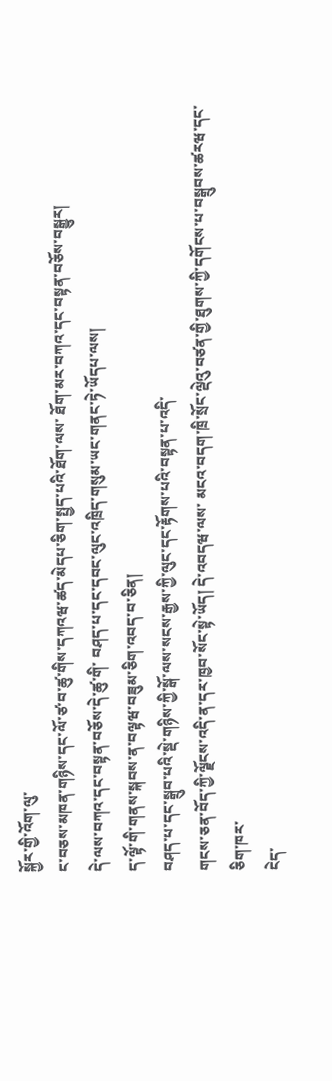སྐྱོར་གྱི་འོག་ལུ་
ང་བཅས་མཁན་གཉིས་དང་ལོ་ཙ་བ་ཚུ་གིས་དཀའཝ་ཚད་མེདཔ་ཅིག་སྤྱད་པའི་ཐོག་ལས་ ཐོག་མར་བཀའ་དང་བསྟན་བཅོས་བསྒྱུར།
དེ་ལས་བཀའ་དང་བསྟན་བཅོས་དེ་ཚུ་གི་ བཤད་པ་དང་དབང་ལུང་འཁྲིད་གསུམ་ཡང་གནང་ཏེ་ཡོདཔ་ལས།
ད་ལྟོ་གི་གནས་སྐབས་ན་བལྟཝ་བཟུམ་ཅིག་འབད་བ་ཅིན།
བཤད་པ་དང་སྒྲུབ་པའི་སྡེ་གཉིས་ཀྱི་སྒོ་ལས་སངས་རྒྱས་ཀྱི་ལུང་དང་རྟོགས་པའི་བསྟན་པ་འདི་
གངས་ཅན་བོད་ཀྱི་ལྗོངས་འདི་ན་དར་ཁྱབ་སོང་སྟེ་ཡོད། དེ་འབདཝ་ལས་ མངའ་བདག་ཁྲི་སྲོང་ལྡེའུ་བཙན་གྱི་ཐུགས་ཀྱི་དགོངས་པ་བསྒྲུབས་ཚརཝ་དང་ཅིག་ཁར་
ངེད་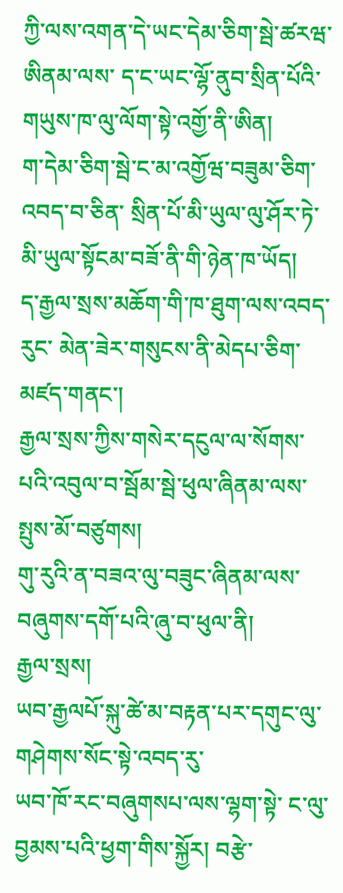ཀྱི་ལས་འགན་དེ་ཡང་དེམ་ཅིག་སྦེ་ཚརཝ་ཨིནམ་ལས་ ད་ང་ཡང་ལྷོ་ནུབ་སྲིན་པོའི་གཡུས་ཁ་ལུ་ལོག་སྟེ་འགྱོ་ནི་ཨིན།
ག་དེམ་ཅིག་སྦེ་ང་མ་འགྱོཝ་བཟུམ་ཅིག་འབད་བ་ཅིན་ སྲིན་པོ་མི་ཡུལ་ལུ་ཤོར་ཏེ་ མི་ཡུལ་སྟོངམ་བཟོ་ནི་གི་ཉེན་ཁ་ཡོད།
ད་རྒྱལ་སྲས་མཆོག་གི་ཁ་ཐུག་ལས་འབད་རུང་ མེན་ཟེར་གསུངས་ནི་མེདཔ་ཅིག་མཛད་གནང་།
རྒྱལ་སྲས་ཀྱིས་གསེར་དངུལ་ལ་སོགས་པའི་འབུལ་བ་སྦོམ་སྦེ་ཕུལ་ཞིནམ་ལས་སྤུས་མོ་བཙུགས།
གུ་རུའི་ན་བཟའ་ལུ་བཟུང་ཞིནམ་ལས་བཞུགས་དགོ་པའི་ཞུ་བ་ཕུལ་ནི།
རྒྱལ་སྲས།
ཡབ་རྒྱལཔོ་སྐུ་ཚེ་མ་བརྟན་པར་དགུང་ལུ་གཤེགས་སོང་སྟེ་འབད་རུ་
ཡབ་ཁོ་རང་བཞུགསཔ་ལས་ལྷག་སྟེ་ ང་ལུ་བྱམས་པའི་ཕྱག་གིས་སྐྱོར། བརྩེ་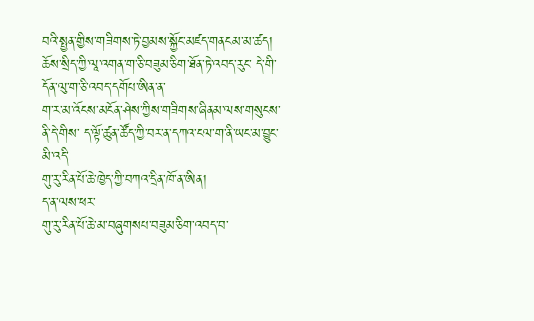བའི་སྤྱན་གྱིས་གཟིགས་ཏེ་བྱམས་སྐྱོང་མཛད་གནངམ་མ་ཚད།
ཆོས་སྲིད་ཀྱི་ལཱ་འགན་ག་ཅི་བཟུམ་ཅིག་ཐོན་ཏེ་འབད་རུང་ དེ་གི་དོན་ལུ་ག་ཅི་འབད་དགོཔ་ཨིན་ན་
ག་ར་མ་འོངས་མངོན་ཤེས་ཀྱིས་གཟིགས་ཞིནམ་ལས་གསུངས་ནི་དེ་གིས་ ད་ལྟོ་ཚུན་ཚོད་ཀྱི་བར་ན་དཀའ་ངལ་ག་ནི་ཡང་མ་བྱུང་མི་འདི་
གུ་རུ་རིན་པོ་ཆེ་ཁྱེད་ཀྱི་བཀའ་དྲིན་ཁོ་ན་ཨིན།
ད་ན་ལས་ཕར་
གུ་རུ་རིན་པོ་ཆེ་མ་བཞུགསཔ་བཟུམ་ཅིག་འབད་བ་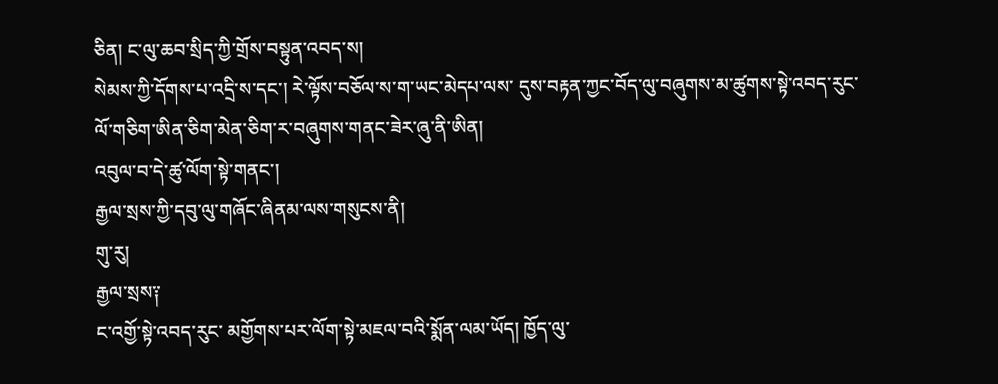ཅིན། ང་ལུ་ཆབ་སྲིད་ཀྱི་གྲོས་བསྟུན་འབད་ས།
སེམས་ཀྱི་དོགས་པ་འདྲི་ས་དང་། རེ་ལྟོས་བཅོལ་ས་ག་ཡང་མེདཔ་ལས་ དུས་བརྟན་ཀྱང་བོད་ལུ་བཞུགས་མ་ཚུགས་སྟེ་འབད་རུང་
ལོ་གཅིག་ཨིན་ཅིག་མེན་ཅིག་ར་བཞུགས་གནང་ཟེར་ཞུ་ནི་ཨིན།
འབུལ་བ་དེ་ཚུ་ལོག་སྟེ་གནང་།
རྒྱལ་སྲས་ཀྱི་དབུ་ལུ་གཞོང་ཞིནམ་ལས་གསུངས་ནི།
གུ་རུ།
རྒྱལ་སྲས༑
ང་འགྱོ་སྟེ་འབད་རུང་ མགྱོགས་པར་ལོག་སྟེ་མཇལ་བའི་སྨོན་ལམ་ཡོད། ཁྱོད་ལུ་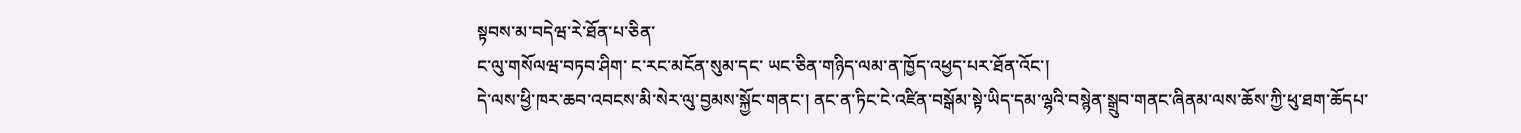སྟབས་མ་བདེཝ་རེ་ཐོན་པ་ཅིན་
ང་ལུ་གསོལཝ་བཏབ་ཤིག་ ང་རང་མངོན་སུམ་དང་ ཡང་ཅིན་གཉིད་ལམ་ན་ཁྱོད་འཕྱད་པར་ཐོན་འོང་།
དེ་ལས་ཕྱི་ཁར་ཆབ་འབངས་མི་སེར་ལུ་བྱམས་སྐྱོང་གནང་། ནང་ན་ཏིང་ངེ་འཛིན་བསྒོམ་སྟེ་ཡིད་དམ་ལྷའི་བསྙེན་སྒྲུབ་གནང་ཞིནམ་ལས་ཆོས་ཀྱི་ཕུ་ཐག་ཆོདཔ་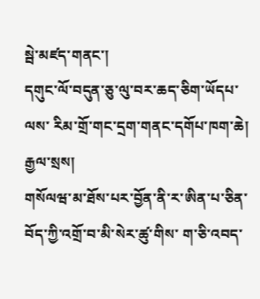སྦེ་མཛད་གནང་།
དགུང་ལོ་བདུན་ཅུ་ལུ་བར་ཆད་ཅིག་ཡོདཔ་ལས་ རིམ་གྲོ་གང་དྲག་གནང་དགོཔ་ཁག་ཆེ།
རྒྱལ་སྲས།
གསོལཝ་མ་ཐོས་པར་བྱོན་ནི་ར་ཨིན་པ་ཅིན་
བོད་ཀྱི་འགྲོ་བ་མི་སེར་ཚུ་གིས་ ག་ཅི་འབད་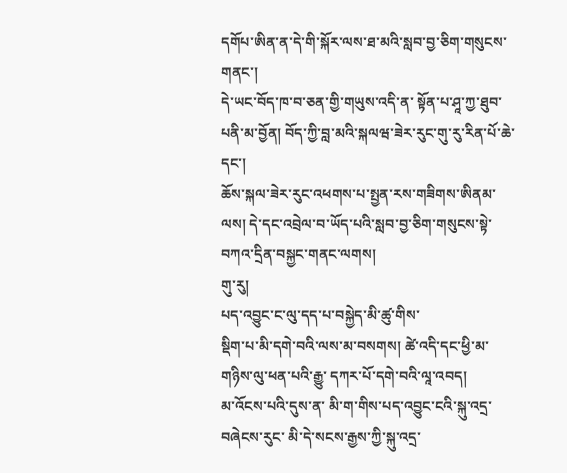དགོཔ་ཨིན་ན་དེ་གི་སྐོར་ལས་ཐ་མའི་སླབ་བྱ་ཅིག་གསུངས་གནང་།
དེ་ཡང་བོད་ཁ་བ་ཅན་གྱི་གཡུས་འདི་ན་ སྟོན་པ་ཤཱ་ཀྱ་ཐུབ་པནི་མ་བྱོན། བོད་ཀྱི་བླ་མའི་སྐལཝ་ཟེར་རུང་གུ་རུ་རིན་པོ་ཆེ་དང་།
ཆོས་སྐལ་ཟེར་རུང་འཕགས་པ་སྤྱན་རས་གཟིགས་ཨིནམ་ལས། དེ་དང་འབྲེལ་བ་ཡོད་པའི་སླབ་བྱ་ཅིག་གསུངས་སྟེ་བཀའ་དྲིན་བསྐྱང་གནང་ལགས།
གུ་རུ།
པད་འབྱུང་ང་ལུ་དད་པ་བསྐྱེད་མི་ཚུ་གིས་
སྡིག་པ་མི་དགེ་བའི་ལས་མ་བསགས། ཚེ་འདི་དང་ཕྱི་མ་གཉིས་ལུ་ཕན་པའི་རྒྱུ་ དཀར་པོ་དགེ་བའི་ལཱ་འབད།
མ་འོངས་པའི་དུས་ན་ མི་ག་གིས་པད་འབྱུང་ངའི་སྐུ་འདྲ་བཞེངས་རུང་ མི་དེ་སངས་རྒྱས་ཀྱི་སྐུ་འདྲ་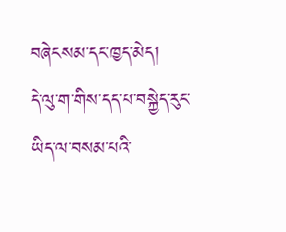བཞེངསམ་དང་ཁྱད་མེད།
དེ་ལུ་ག་གིས་དད་པ་བསྐྱེད་རུང་ ཡིད་ལ་བསམ་པའི་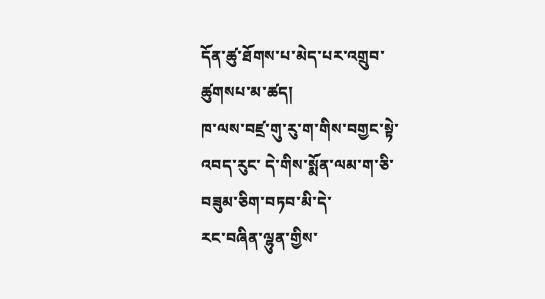དོན་ཚུ་ཐོགས་པ་མེད་པར་འགྲུབ་ཚུགསཔ་མ་ཚད།
ཁ་ལས་བཛྲ་གུ་རུ་ག་གིས་བགྱང་སྟེ་འབད་རུང་ དེ་གིས་སྨོན་ལམ་ག་ཅི་བཟུམ་ཅིག་བཏབ་མི་དེ་
རང་བཞིན་ལྷུན་གྱིས་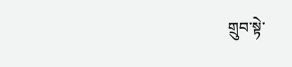གྲུབ་སྟེ་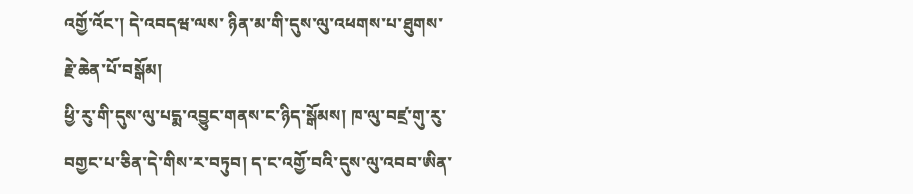འགྱོ་འོང་། དེ་འབདཝ་ལས་ ཉིན་མ་གི་དུས་ལུ་འཕགས་པ་ཐུགས་རྗེ་ཆེན་པོ་བསྒོམ།
ཕྱི་རུ་གི་དུས་ལུ་པདྨ་འབྱུང་གནས་ང་ཉིད་སྒོམས། ཁ་ལུ་བཛྲ་གུ་རུ་བགྱང་པ་ཅིན་དེ་གིས་ར་བཏུབ། ད་ང་འགྱོ་བའི་དུས་ལུ་འབབ་ཨིན་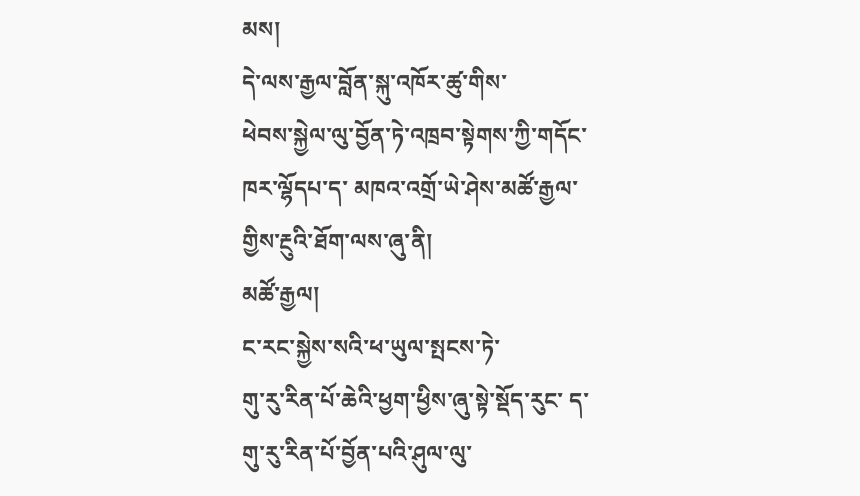མས།
དེ་ལས་རྒྱལ་བློན་སྐུ་འཁོར་ཚུ་གིས་
ཕེབས་སྐྱེལ་ལུ་བྱོན་ཏེ་འཁྲབ་སྟེགས་ཀྱི་གདོང་ཁར་ལྷོདཔ་ད་ མཁའ་འགྲོ་ཡེ་ཤེས་མཚོ་རྒྱལ་གྱིས་རྔུའི་ཐོག་ལས་ཞུ་ནི།
མཚོ་རྒྱལ།
ང་རང་སྐྱེས་སའི་ཕ་ཡུལ་སྤངས་ཏེ་
གུ་རུ་རིན་པོ་ཆེའི་ཕྱག་ཕྱིས་ཞུ་སྟེ་སྡོད་རུང་ ད་གུ་རུ་རིན་པོ་བྱོན་པའི་ཤུལ་ལུ་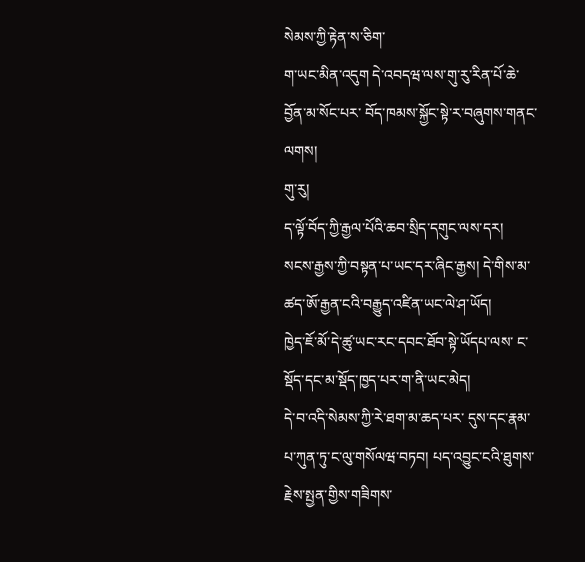སེམས་ཀྱི་རྟེན་ས་ཅིག་
ག་ཡང་མིན་འདུག དེ་འབདཝ་ལས་གུ་རུ་རིན་པོ་ཆེ་བྱོན་མ་སོང་པར་ བོད་ཁམས་སྐྱོང་སྟེ་ར་བཞུགས་གནང་ལགས།
གུ་རུ།
ད་ལྟོ་བོད་ཀྱི་རྒྱལ་པོའི་ཆབ་སྲིད་དགུང་ལས་དར།
སངས་རྒྱས་ཀྱི་བསྟན་པ་ཡང་དར་ཞིང་རྒྱས། དེ་གིས་མ་ཚད་ཨོ་རྒྱན་ངའི་བརྒྱུད་འཛིན་ཡང་ལེ་ཤ་ཡོད།
ཁྱེད་ཇོ་མོ་དེ་ཚུ་ཡང་རང་དབང་ཐོབ་སྟེ་ཡོདཔ་ལས་ ང་སྡོད་དང་མ་སྡོད་ཁྱད་པར་ག་ནི་ཡང་མེད།
དེ་བ་འདི་སེམས་ཀྱི་རེ་ཐག་མ་ཆད་པར་ དུས་དང་རྣམ་པ་ཀུན་ཏུ་ང་ལུ་གསོལཝ་བཏབ། པད་འབྱུང་ངའི་ཐུགས་རྗེས་སྤྱན་གྱིས་གཟིགས་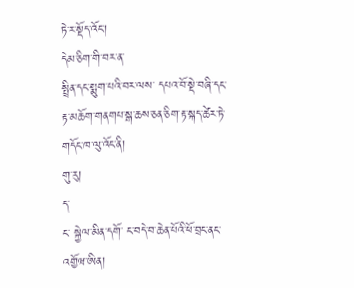ཏེ་ར་སྡོད་འོང་།
དེམ་ཅིག་གི་བར་ན་
སྤྲིན་དང་སྨུག་པའི་བར་ལས་ དཔའ་བོ་སྡེ་བཞི་དང་ རྟ་མཆོག་གནགཔ་སྒ་ཆས་ཅན་ཅིག་རྟ་སྐད་ཚེར་ཏེ་གདོང་ཁ་ལུ་འོང་ནི།
གུ་རུ།
ད་
ང་ སྐྱེལ་མིན་དགོ་ ང་བདེ་བ་ཆེན་པོའི་ཕོ་བྲང་ནང་འགྱོཝ་ཨིན།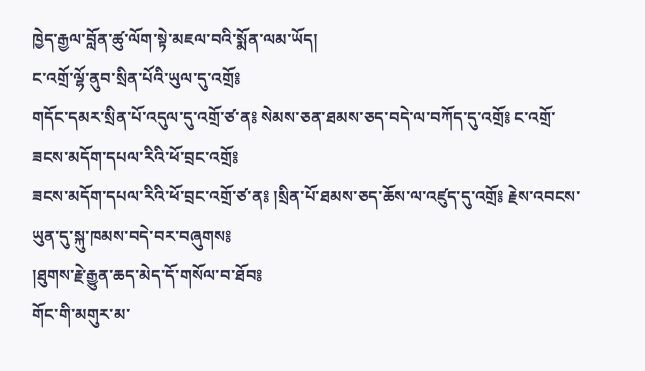ཁྱེད་རྒྱལ་བློན་ཚུ་ལོག་སྟེ་མཇལ་བའི་སྨོན་ལམ་ཡོད།
ང་འགྲོ་ལྷོ་ནུབ་སྲིན་པོའི་ཡུལ་དུ་འགྲོ༔
གདོང་དམར་སྲིན་པོ་འདུལ་དུ་འགྲོ་ཙ་ན༔ སེམས་ཅན་ཐམས་ཅད་བདེ་ལ་བཀོད་དུ་འགྲོ༔ ང་འགྲོ་ཟངས་མདོག་དཔལ་རིའི་ཕོ་བྲང་འགྲོ༔
ཟངས་མདོག་དཔལ་རིའི་ཕོ་བྲང་འགྲོ་ཙ་ན༔ །སྲིན་པོ་ཐམས་ཅད་ཆོས་ལ་འཛུད་དུ་འགྲོ༔ རྗེས་འབངས་ཡུན་དུ་སྐུ་ཁམས་བདེ་བར་བཞུགས༔
།ཐུགས་རྗེ་རྒྱུན་ཆད་མེད་དོ་གསོལ་བ་ཐོབ༔
གོང་གི་མགུར་མ་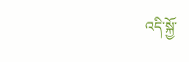འདི་སྐྱོ་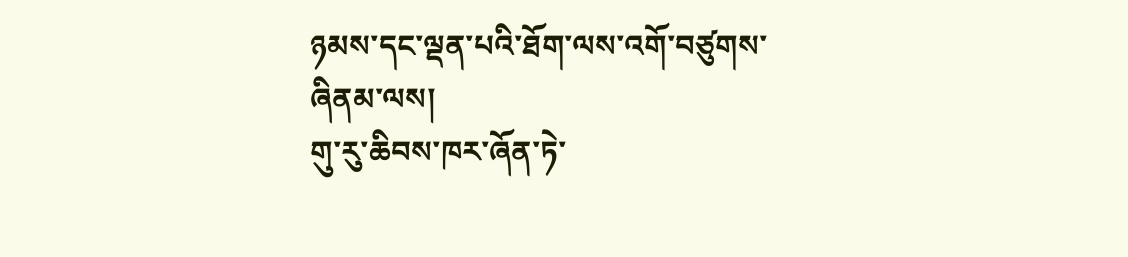ཉམས་དང་ལྡན་པའི་ཐོག་ལས་འགོ་བཙུགས་ཞིནམ་ལས།
གུ་རུ་ཆིབས་ཁར་ཞོན་ཏེ་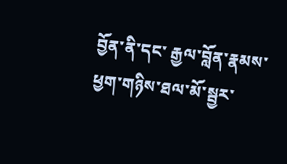བྱོན་ནི་དང་ རྒྱལ་བློན་རྣམས་ཕྱག་གཉིས་ཐལ་མོ་སྦྱར་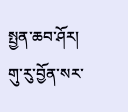སྤྱན་ཆབ་ཤོར།
གུ་རུ་བྱོན་སར་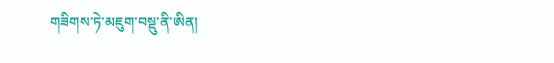གཟིགས་ཏེ་མཇུག་བསྡུ་ནི་ཨིན།